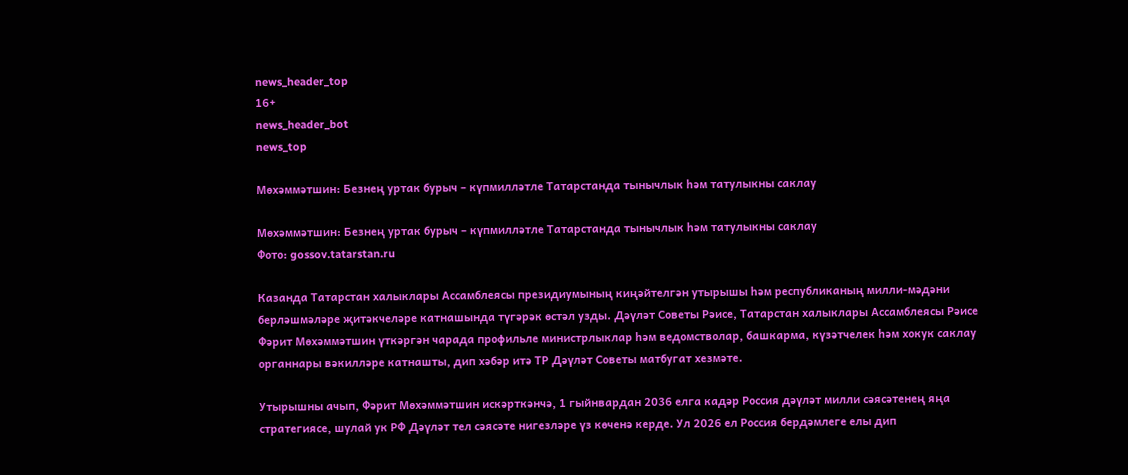news_header_top
16+
news_header_bot
news_top

Мөхәммәтшин: Безнең уртак бурыч – күпмилләтле Татарстанда тынычлык һәм татулыкны саклау

Мөхәммәтшин: Безнең уртак бурыч – күпмилләтле Татарстанда тынычлык һәм татулыкны саклау
Фото: gossov.tatarstan.ru

Казанда Татарстан халыклары Ассамблеясы президиумының киңәйтелгән утырышы һәм республиканың милли-мәдәни берләшмәләре җитәкчеләре катнашында түгәрәк өстәл узды. Дәүләт Советы Рәисе, Татарстан халыклары Ассамблеясы Рәисе Фәрит Мөхәммәтшин үткәргән чарада профильле министрлыклар һәм ведомстволар, башкарма, күзәтчелек һәм хокук саклау органнары вәкилләре катнашты, дип хәбәр итә ТР Дәүләт Советы матбугат хезмәте.

Утырышны ачып, Фәрит Мөхәммәтшин искәрткәнчә, 1 гыйнвардан 2036 елга кадәр Россия дәүләт милли сәясәтенең яңа стратегиясе, шулай ук РФ Дәүләт тел сәясәте нигезләре үз көченә керде. Ул 2026 ел Россия бердәмлеге елы дип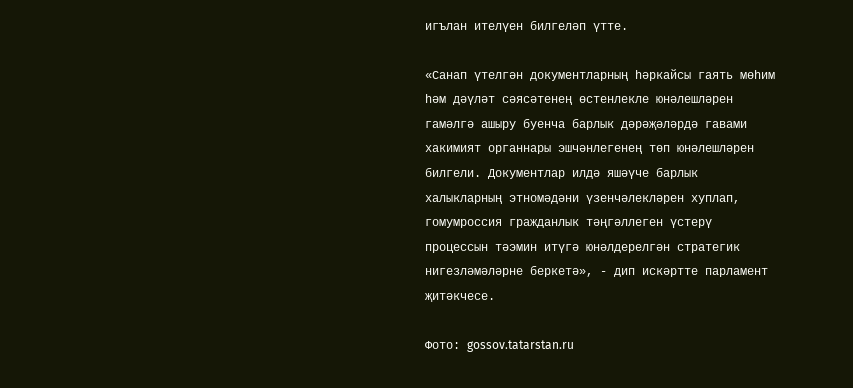игълан ителүен билгеләп үтте.

«Санап үтелгән документларның һәркайсы гаять мөһим һәм дәүләт сәясәтенең өстенлекле юнәлешләрен гамәлгә ашыру буенча барлык дәрәҗәләрдә гавами хакимият органнары эшчәнлегенең төп юнәлешләрен билгели. Документлар илдә яшәүче барлык халыкларның этномәдәни үзенчәлекләрен хуплап, гомумроссия гражданлык тәңгәллеген үстерү процессын тәэмин итүгә юнәлдерелгән стратегик нигезләмәләрне беркетә», - дип искәртте парламент җитәкчесе.

Фото: gossov.tatarstan.ru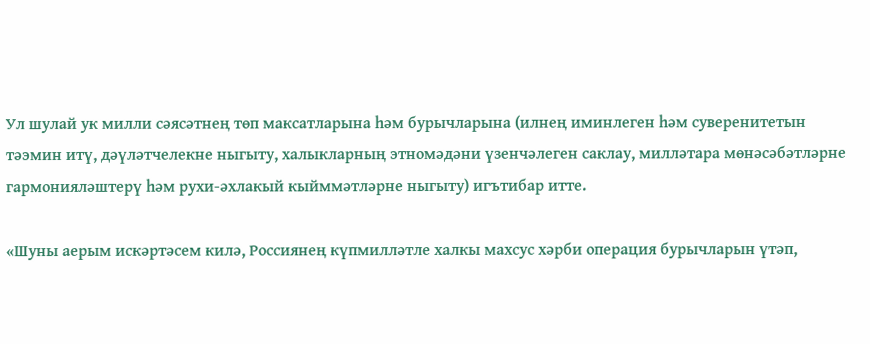Ул шулай ук милли сәясәтнең төп максатларына һәм бурычларына (илнең иминлеген һәм суверенитетын тәэмин итү, дәүләтчелекне ныгыту, халыкларның этномәдәни үзенчәлеген саклау, милләтара мөнәсәбәтләрне гармонияләштерү һәм рухи-әхлакый кыйммәтләрне ныгыту) игътибар итте.

«Шуны аерым искәртәсем килә, Россиянең күпмилләтле халкы махсус хәрби операция бурычларын үтәп,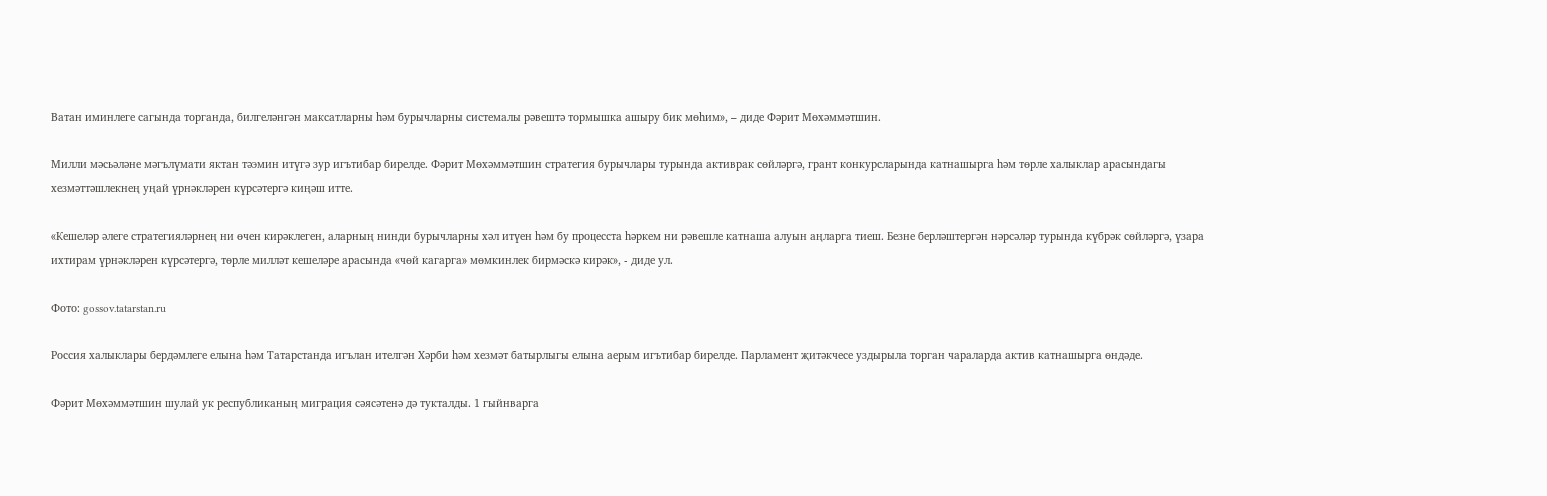Ватан иминлеге сагында торганда, билгеләнгән максатларны һәм бурычларны системалы рәвештә тормышка ашыру бик мөһим», – диде Фәрит Мөхәммәтшин.

Милли мәсьәләне мәгълүмати яктан тәэмин итүгә зур игътибар бирелде. Фәрит Мөхәммәтшин стратегия бурычлары турында активрак сөйләргә, грант конкурсларында катнашырга һәм төрле халыклар арасындагы хезмәттәшлекнең уңай үрнәкләрен күрсәтергә киңәш итте.

«Кешеләр әлеге стратегияләрнең ни өчен кирәклеген, аларның нинди бурычларны хәл итүен һәм бу процесста һәркем ни рәвешле катнаша алуын аңларга тиеш. Безне берләштергән нәрсәләр турында күбрәк сөйләргә, үзара ихтирам үрнәкләрен күрсәтергә, төрле милләт кешеләре арасында «чөй кагарга» мөмкинлек бирмәскә кирәк», - диде ул.

Фото: gossov.tatarstan.ru

Россия халыклары бердәмлеге елына һәм Татарстанда игълан ителгән Хәрби һәм хезмәт батырлыгы елына аерым игътибар бирелде. Парламент җитәкчесе уздырыла торган чараларда актив катнашырга өндәде.

Фәрит Мөхәммәтшин шулай ук республиканың миграция сәясәтенә дә тукталды. 1 гыйнварга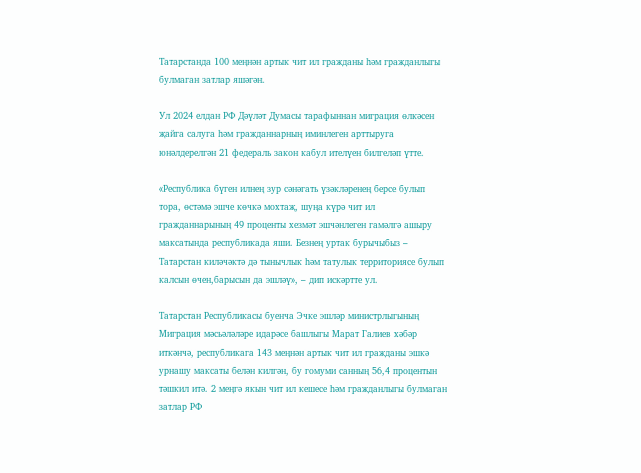Татарстанда 100 меңнән артык чит ил гражданы һәм гражданлыгы булмаган затлар яшәгән.

Ул 2024 елдан РФ Дәүләт Думасы тарафыннан миграция өлкәсен җайга салуга һәм гражданнарның иминлеген арттыруга юнәлдерелгән 21 федераль закон кабул ителүен билгеләп үтте.

«Республика бүген илнең зур сәнәгать үзәкләренең берсе булып тора, өстәмә эшче көчкә мохтаҗ, шуңа күрә чит ил гражданнарының 49 проценты хезмәт эшчәнлеген гамәлгә ашыру максатында республикада яши. Безнең уртак бурычыбыз – Татарстан киләчәктә дә тынычлык һәм татулык территориясе булып калсын өчен,барысын да эшләү», – дип искәртте ул.

Татарстан Республикасы буенча Эчке эшләр министрлыгының Миграция мәсьәләләре идарәсе башлыгы Марат Галиев хәбәр иткәнчә, республикага 143 меңнән артык чит ил гражданы эшкә урнашу максаты белән килгән, бу гомуми санның 56,4 процентын тәшкил итә. 2 меңгә якын чит ил кешесе һәм гражданлыгы булмаган затлар РФ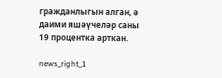гражданлыгын алган, ә даими яшәүчеләр саны 19 процентка арткан.

news_right_1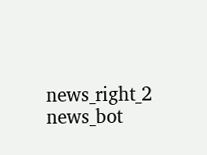news_right_2
news_bot